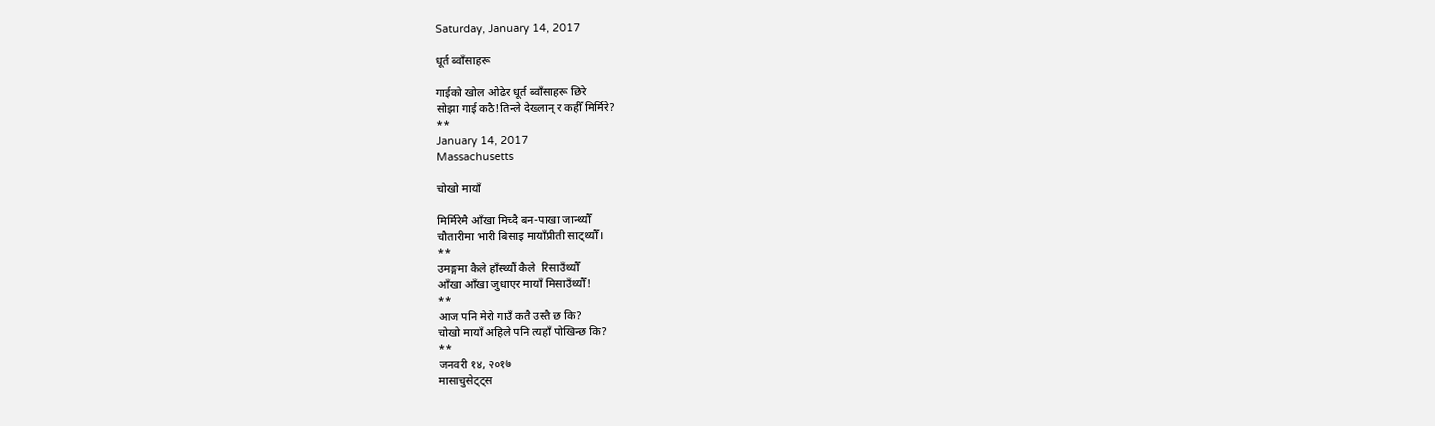Saturday, January 14, 2017

धूर्त ब्वाँसाहरू

गाईको खोल ओढेर धूर्त ब्वाँसाहरू छिरे
सोझा गाई कठै!तिन्ले देख्लान् र कहीँ मिर्मिरे?
**
January 14, 2017
Massachusetts

चोखो मायाँ

मिर्मिरेमै आँखा मिच्दै बन-पाखा जान्थ्यौँ
चौतारीमा भारी बिसाइ मायाँप्रीती साट्थ्यौँ।
**
उमङ्गमा कैले हाँस्थ्यौं कैले  रिसाउँथ्यौँ
आँखा आँखा जुधाएर मायाँ मिसाउँथ्यौँ!
**
आज पनि मेरो गाउँ कतै उस्तै छ कि?
चोखो मायाँ अहिले पनि त्यहाँ पोखिन्छ कि?
**
जनवरी १४, २०१७
मासाचुसेट्ट्स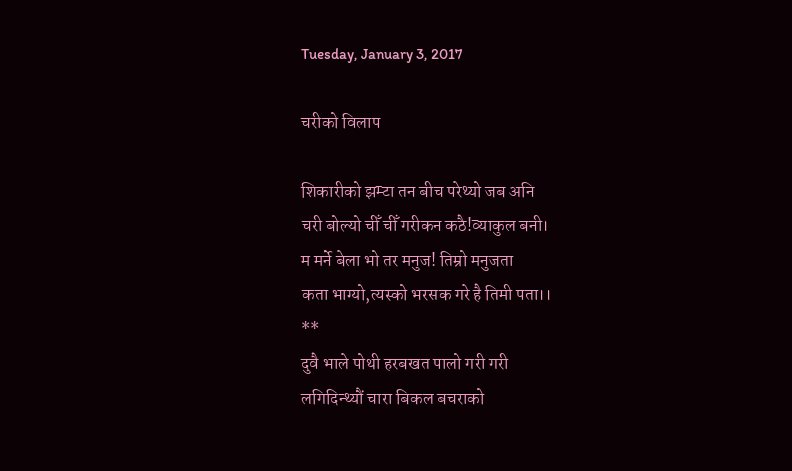Tuesday, January 3, 2017

चरीको विलाप

शिकारीको झम्टा तन बीच परेथ्यो जब अनि
चरी बोल्यो चीँ चीँ गरीकन कठै!व्याकुल बनी।
म मर्ने बेला भो तर मनुज! तिम्रो मनुजता
कता भाग्यो,त्यस्को भरसक गरे है तिमी पता।।
**
दुवै भाले पोथी हरबखत पालो गरी गरी
लगिदिन्थ्यौं चारा बिकल बचराको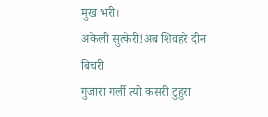मुख भरी।
अकेली सुत्केरी!अब शिवहरे दीन बिचरी
गुजारा गर्ली त्यो कसरी टुहुरा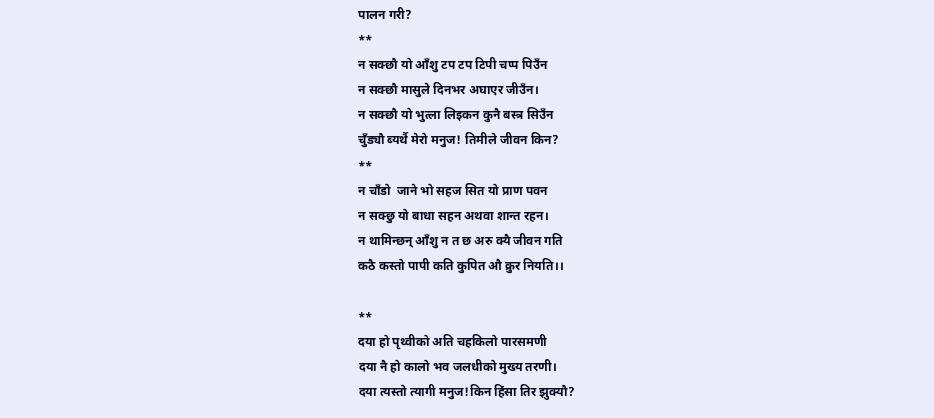पालन गरी?
**
न सक्छौ यो आँशु टप टप टिपी चप्प पिउँन
न सक्छौ मासुले दिनभर अघाएर जीउँन।
न सक्छौ यो भुत्ला लिइकन कुनै बस्त्र सिउँन
चुँड्यौ ब्यर्थै मेरो मनुज! तिमीले जीवन किन?
**
न चाँडो  जाने भो सहज सित यो प्राण पवन
न सक्छु यो बाधा सहन अथवा शान्त रहन।
न थामिन्छन् आँशु न त छ अरु क्यै जीवन गति
कठै कस्तो पापी कति कुपित औ क्रुर नियति।।

**
दया हो पृथ्वीको अति चहकिलो पारसमणी
दया नै हो कालो भव जलधीको मुख्य तरणी।
दया त्यस्तो त्यागी मनुज!किन हिंसा तिर झुक्यौ?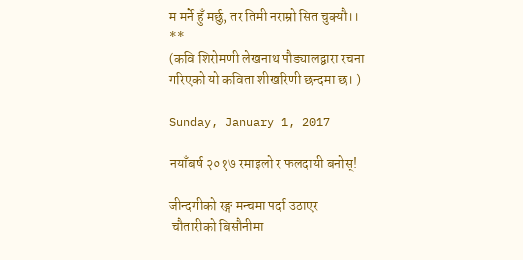म मर्ने हुँ मर्छु, तर तिमी नराम्रो सित चुक्यौ।।
**
(कवि शिरोमणी लेखनाथ पौड्यालद्वारा रचना गरिएको यो कविता शीखरिणी छन्दमा छ। )

Sunday, January 1, 2017

नयाँबर्ष २०१७ रमाइलो र फलदायी बनोस्!

जीन्दगीको रङ्ग मन्चमा पर्दा उठाएर
 चौतारीको बिसौनीमा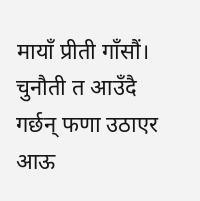मायाँ प्रीती गाँसौं।
चुनौती त आउँदै गर्छन् फणा उठाएर
आऊ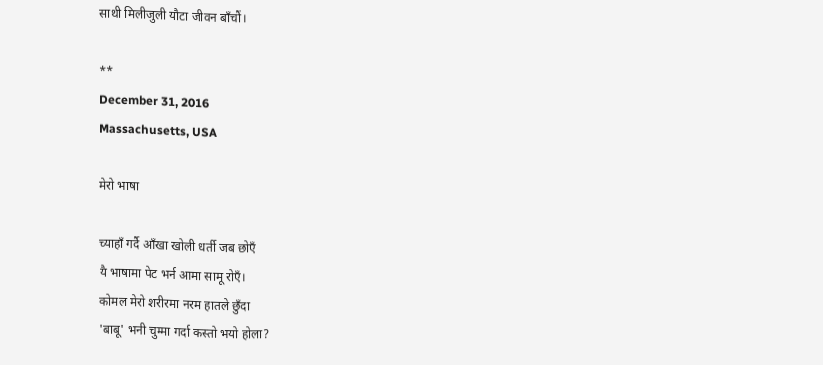साथी मिलीजुली यौटा जीवन बाँचौं।

**
December 31, 2016
Massachusetts, USA

मेरो भाषा

च्याहाँ गर्दै आँखा खोली धर्ती जब छोएँ
यै भाषामा पेट भर्न आमा सामू रोएँ।
कोमल मेरो शरीरमा नरम हातले छुँदा
'बाबू' भनी चुम्मा गर्दा कस्तो भयो होला?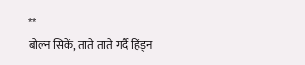**
बोल्न सिकें, ताते ताते गर्दै हिंड्न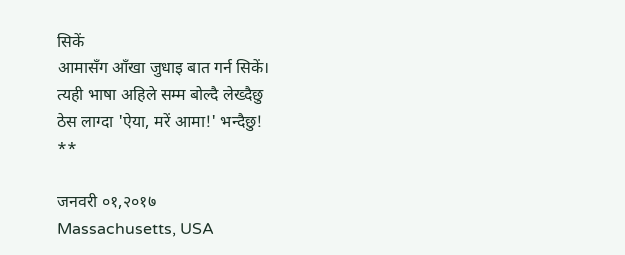सिकें
आमासँग आँखा जुधाइ बात गर्न सिकें।
त्यही भाषा अहिले सम्म बोल्दै लेख्दैछु
ठेस लाग्दा 'ऐया, मरें आमा!' भन्दैछु!
**

जनवरी ०१,२०१७
Massachusetts, USA